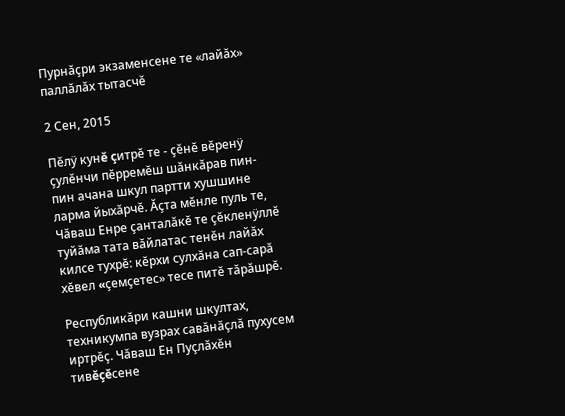Пурнăçри экзаменсене те «лайăх» паллăлăх тытасчĕ

2 Сен, 2015

Пĕлÿ кунĕ çитрĕ те - çĕнĕ вĕренÿ çулĕнчи пĕрремĕш шăнкăрав пин-пин ачана шкул партти хушшине ларма йыхăрчĕ. Ăçта мĕнле пуль те, Чăваш Енре çанталăкĕ те çĕкленÿллĕ туйăма тата вăйлатас тенĕн лайăх килсе тухрĕ: кĕрхи сулхăна сап-сарă хĕвел «çемçетес» тесе питĕ тăрăшрĕ.

Республикăри кашни шкултах, техникумпа вузрах савăнăçлă пухусем иртрĕç. Чăваш Ен Пуçлăхĕн тивĕçĕсене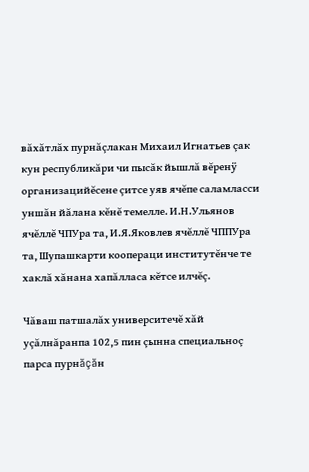вăхăтлăх пурнăçлакан Михаил Игнатьев çак кун республикăри чи пысăк йышлă вĕренÿ организацийĕсене çитсе уяв ячĕпе саламласси уншăн йăлана кĕнĕ темелле. И.Н.Ульянов ячĕллĕ ЧПУра та, И.Я.Яковлев ячĕллĕ ЧППУра та, Шупашкарти коопераци институтĕнче те хаклă хăнана хапăлласа кĕтсе илчĕç.

Чăваш патшалăх университечĕ хăй уçăлнăранпа 102,5 пин çынна специальноç парса пурнăçăн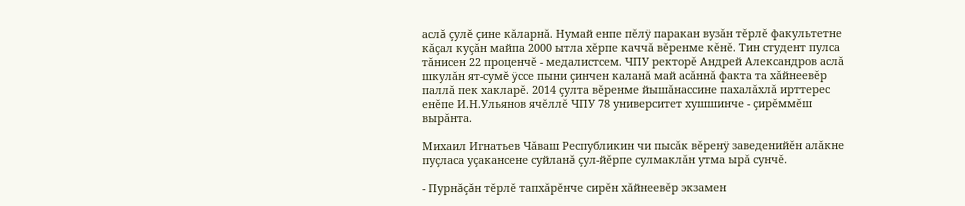аслă çулĕ çине кăларнă. Нумай енпе пĕлÿ паракан вузăн тĕрлĕ факультетне кăçал куçăн майпа 2000 ытла хĕрпе каччă вĕренме кĕнĕ. Тин студент пулса тăнисен 22 проценчĕ - медалистсем. ЧПУ ректорĕ Андрей Александров аслă шкулăн ят-сумĕ ÿссе пыни çинчен каланă май асăннă факта та хăйнеевĕр паллă пек хакларĕ. 2014 çулта вĕренме йышăнассине пахалăхлă ирттерес енĕпе И.Н.Ульянов ячĕллĕ ЧПУ 78 университет хушшинче - çирĕммĕш вырăнта.

Михаил Игнатьев Чăваш Республикин чи пысăк вĕренÿ заведенийĕн алăкне пуçласа уçакансене суйланă çул-йĕрпе сулмаклăн утма ырă сунчĕ.

- Пурнăçăн тĕрлĕ тапхăрĕнче сирĕн хăйнеевĕр экзамен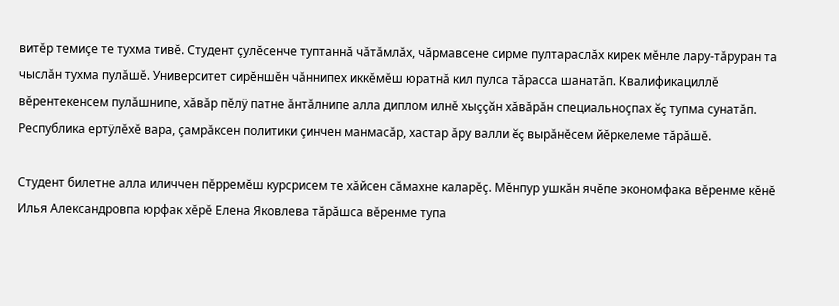витĕр темиçе те тухма тивĕ. Студент çулĕсенче туптаннă чăтăмлăх, чăрмавсене сирме пултараслăх кирек мĕнле лару-тăруран та чыслăн тухма пулăшĕ. Университет сирĕншĕн чăннипех иккĕмĕш юратнă кил пулса тăрасса шанатăп. Квалификациллĕ вĕрентекенсем пулăшнипе, хăвăр пĕлÿ патне ăнтăлнипе алла диплом илнĕ хыççăн хăвăрăн специальноçпах ĕç тупма сунатăп. Республика ертÿлĕхĕ вара, çамрăксен политики çинчен манмасăр, хастар ăру валли ĕç вырăнĕсем йĕркелеме тăрăшĕ.

Студент билетне алла иличчен пĕрремĕш курсрисем те хăйсен сăмахне каларĕç. Мĕнпур ушкăн ячĕпе экономфака вĕренме кĕнĕ Илья Александровпа юрфак хĕрĕ Елена Яковлева тăрăшса вĕренме тупа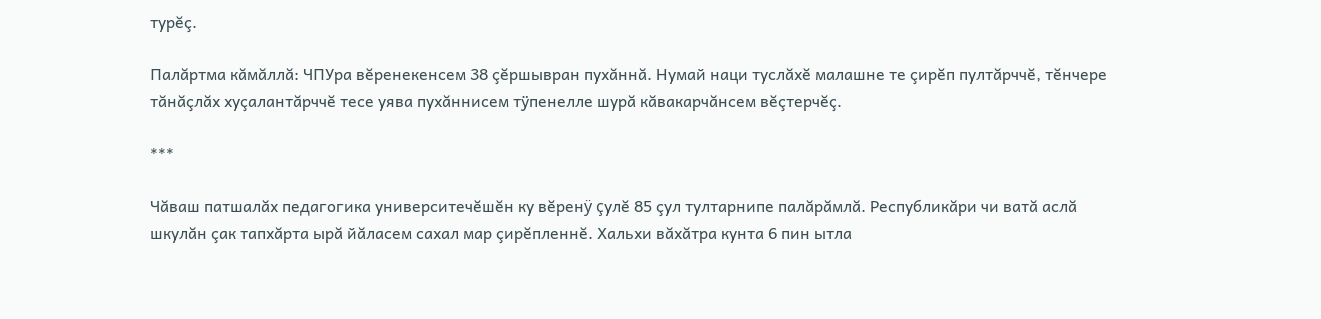турĕç.

Палăртма кăмăллă: ЧПУра вĕренекенсем 38 çĕршывран пухăннă. Нумай наци туслăхĕ малашне те çирĕп пултăрччĕ, тĕнчере тăнăçлăх хуçалантăрччĕ тесе уява пухăннисем тÿпенелле шурă кăвакарчăнсем вĕçтерчĕç.

***

Чăваш патшалăх педагогика университечĕшĕн ку вĕренÿ çулĕ 85 çул тултарнипе палăрăмлă. Республикăри чи ватă аслă шкулăн çак тапхăрта ырă йăласем сахал мар çирĕпленнĕ. Хальхи вăхăтра кунта 6 пин ытла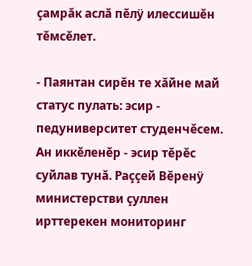çамрăк аслă пĕлÿ илессишĕн тĕмсĕлет.

- Паянтан сирĕн те хăйне май статус пулать: эсир - педуниверситет студенчĕсем. Ан иккĕленĕр - эсир тĕрĕс суйлав тунă. Раççей Вĕренÿ министерстви çуллен ирттерекен мониторинг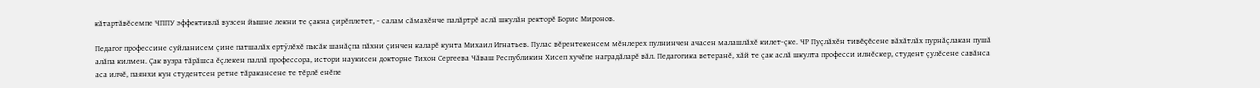кăтартăвĕсемпе ЧППУ эффективлă вузсен йышне лекни те çакна çирĕплетет, - салам сăмахĕнче палăртрĕ аслă шкулăн ректорĕ Борис Миронов.

Педагог профессине суйланисем çине патшалăх ертÿлĕхĕ пысăк шанăçпа пăхни çинчен каларĕ кунта Михаил Игнатьев. Пулас вĕрентекенсем мĕнлерех пулнинчен ачасен малашлăхĕ килет-çке. ЧР Пуçлăхĕн тивĕçĕсене вăхăтлăх пурнăçлакан пушă алăпа килмен. Çак вузра тăрăшса ĕçлекен паллă профессора, истори наукисен докторне Тихон Сергеева Чăваш Республикин Хисеп хучĕпе наградăларĕ вăл. Педагогика ветеранĕ, хăй те çак аслă шкулта професси илнĕскер, студент çулĕсене савăнса аса илчĕ, паянхи кун студентсен ретне тăракансене те тĕрлĕ енĕпе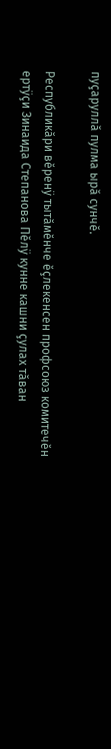пуçаруллă пулма ырă сунчĕ.

Республикăри вĕренÿ тытăмĕнче ĕçлекенсен профсоюз комитечĕн ертÿçи Зинаида Степанова Пĕлÿ кунне кашни çулах тăван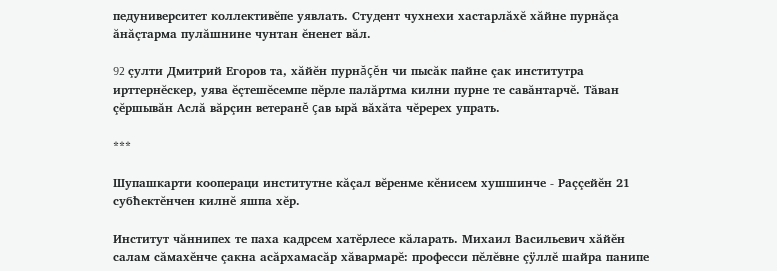педуниверситет коллективĕпе уявлать. Студент чухнехи хастарлăхĕ хăйне пурнăçа ăнăçтарма пулăшнине чунтан ĕненет вăл.

92 çулти Дмитрий Егоров та, хăйĕн пурнăçĕн чи пысăк пайне çак институтра ирттернĕскер, уява ĕçтешĕсемпе пĕрле палăртма килни пурне те савăнтарчĕ. Тăван çĕршывăн Аслă вăрçин ветеранĕ çав ырă вăхăта чĕререх упрать.

***

Шупашкарти коопераци институтне кăçал вĕренме кĕнисем хушшинче - Раççейĕн 21 субћектĕнчен килнĕ яшпа хĕр.

Институт чăннипех те паха кадрсем хатĕрлесе кăларать. Михаил Васильевич хăйĕн салам сăмахĕнче çакна асăрхамасăр хăвармарĕ: професси пĕлĕвне çÿллĕ шайра панипе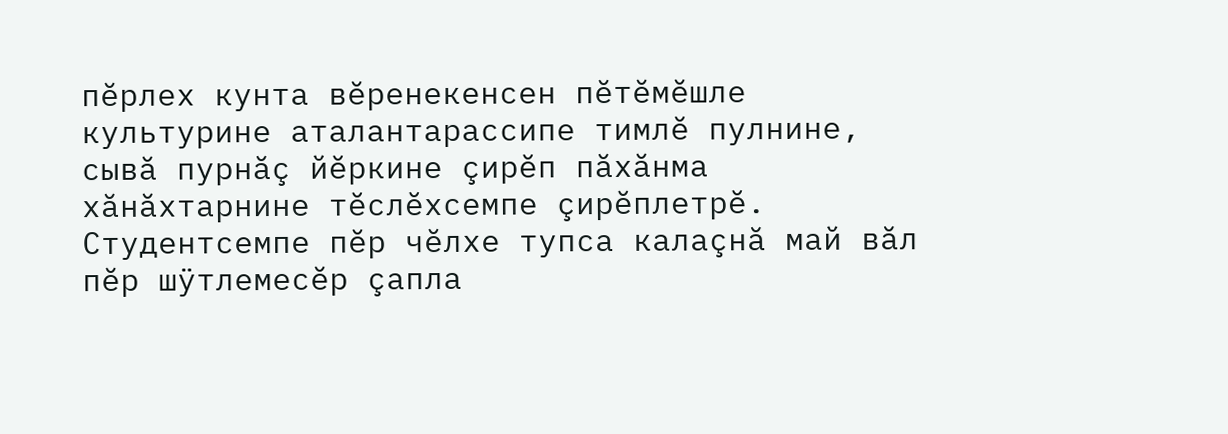пĕрлех кунта вĕренекенсен пĕтĕмĕшле культурине аталантарассипе тимлĕ пулнине, сывă пурнăç йĕркине çирĕп пăхăнма хăнăхтарнине тĕслĕхсемпе çирĕплетрĕ. Студентсемпе пĕр чĕлхе тупса калаçнă май вăл пĕр шÿтлемесĕр çапла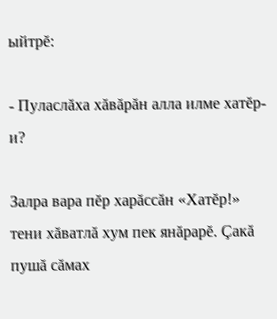ыйтрĕ:

- Пуласлăха хăвăрăн алла илме хатĕр-и?

Залра вара пĕр харăссăн «Хатĕр!» тени хăватлă хум пек янăрарĕ. Çакă пушă сăмах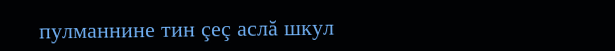пулманнине тин çеç аслă шкул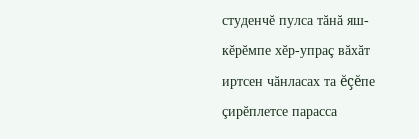студенчĕ пулса тăнă яш-кĕрĕмпе хĕр-упраç вăхăт иртсен чăнласах та ĕçĕпе çирĕплетсе парасса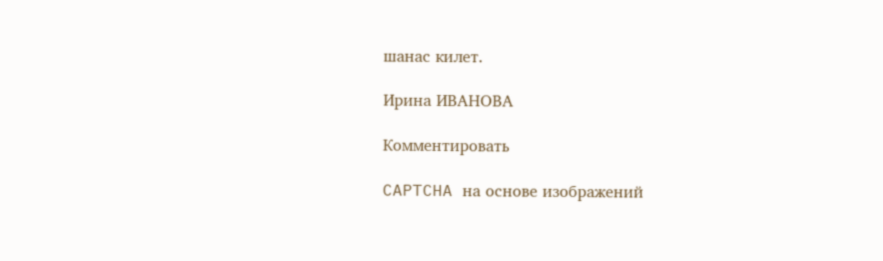шанас килет.

Ирина ИВАНОВА

Комментировать

CAPTCHA на основе изображений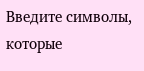Введите символы, которые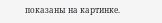показаны на картинке.